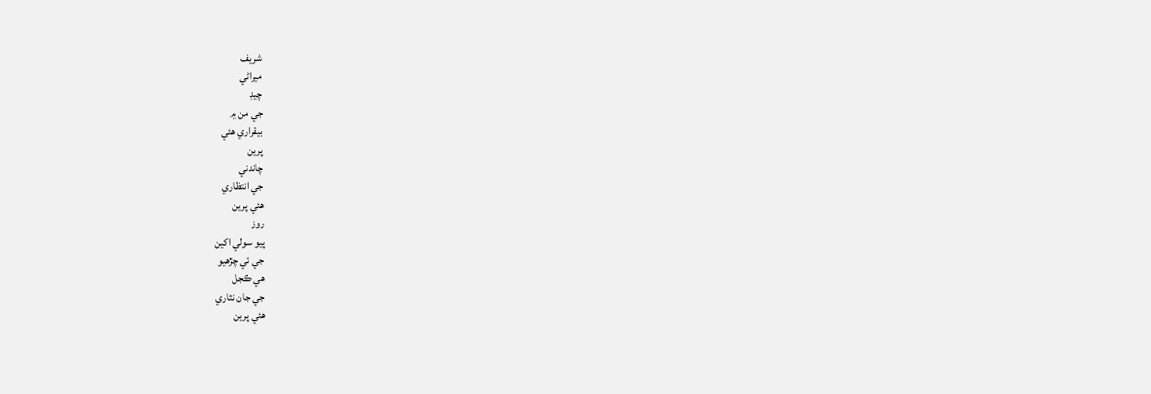شريف
ميراڻي
چيڊ
جي من ۾
بيقراري هئي
پرين
چاندني
جي انتظاري
هئي پرين
روز
پيو سولي اکين
جي ئي چڙهيو
هي ڪجل
جي جان نثاري
هئي پرين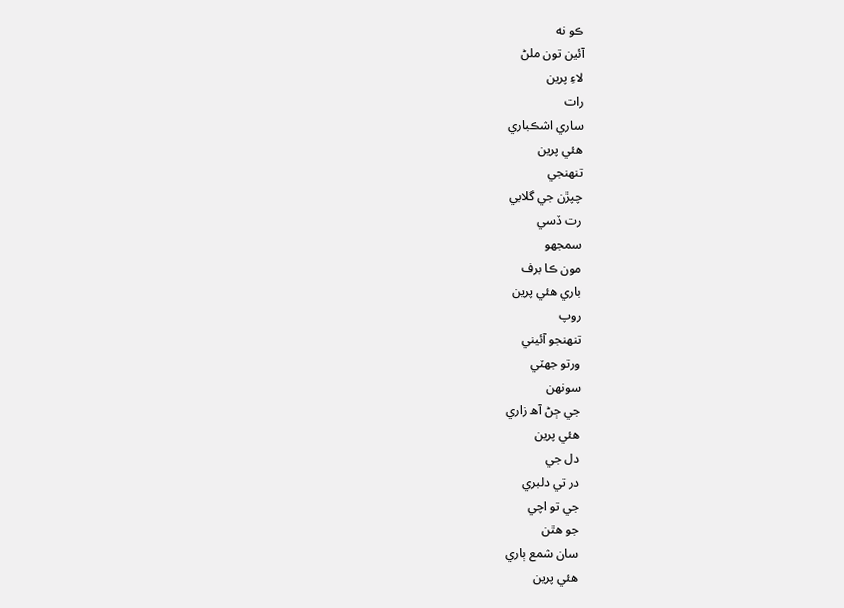ڪو نه
آئين تون ملڻ
لاءِ پرين
رات
ساري اشڪباري
هئي پرين
تنهنجي
چپڙن جي گلابي
رت ڏسي
سمجھو
مون ڪا برف
باري هئي پرين
روپ
تنهنجو آئيني
ورتو جھٽي
سونهن
جي ڄڻ آھ زاري
هئي پرين
دل جي
در تي دلبري
جي تو اچي
جو هٿن
سان شمع ٻاري
هئي پرين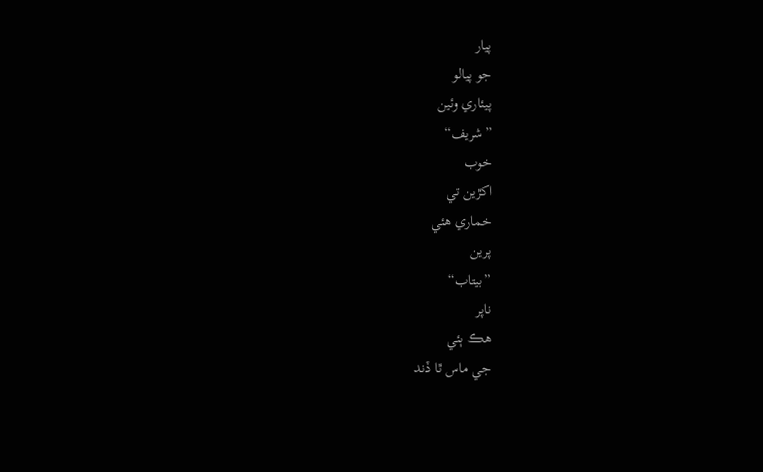پيار
جو پيالو
پيئاري وئين
”شريف“
خوب
اکڙين تي
خماري هئي
پرين
”بيتاب“
ناپر
هڪ ٻئي
جي ماس ٿا ڏند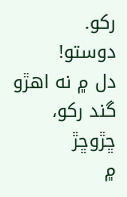رکو.
دوستو!
دل ۾ نه اهڙو
گند رکو،
ڇڙوڇڙ
۾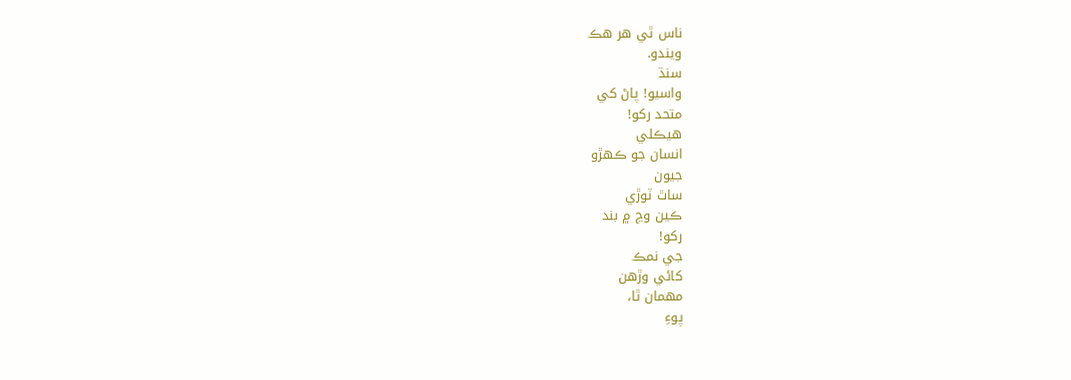ناس ٿي هر هڪ
ويندو.
سنڌ
واسيو! پاڻ کي
متحد رکو!
هيڪلي
انسان جو ڪهڙو
جيون
ساٿ ٽوڙي
ڪين وڃ ۾ بند
رکو!
جي نمڪ
کائي وڙهن
مهمان ٿا،
پوءِ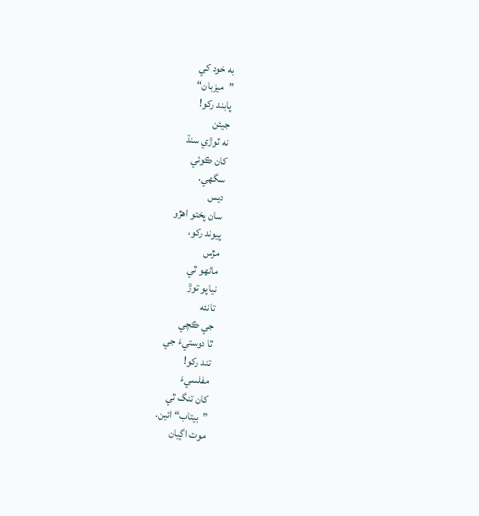به خود کي
”ميزبان“
پابند رکو!
جيئن
نه ٽوڙي سنڌ
کان ڪوئي
سگھي.
ديس
سان پختو اهڙو
پيوند رکو،
مڙس
ماڻهو ٿي
نياپو توڙ
تانئه
جي ڪچي
ٿا دوستيءَ جي
تند رکو!
مفلسيءَ
کان تنگ ٿي
”بيتاب“ ائين.
موت اڳيان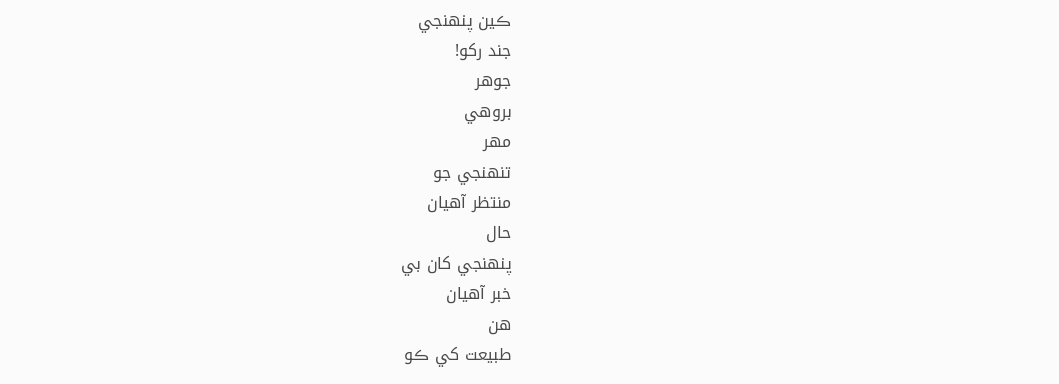ڪين پنهنجي
جند رکو!
جوهر
بروهي
مهر
تنهنجي جو
منتظر آهيان
حال
پنهنجي کان بي
خبر آهيان
هن
طبيعت کي ڪو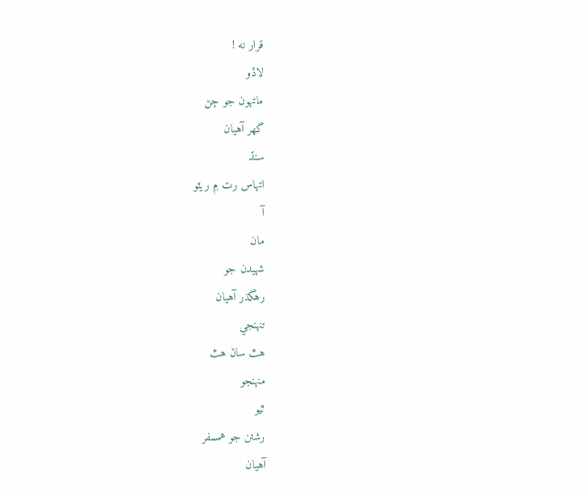قرار نه !
لاڏو
ماڻهون جو ڄڻ
گھر آهيان
سنڌ
اتهاس رت ۾ ريٽو
آ
مان
شهيدن جو
رهگذر آهيان
تنهنجي
هٿ ساڻ هٿ
منهنجو
ٿيو
رشتن جو همسفر
آهيان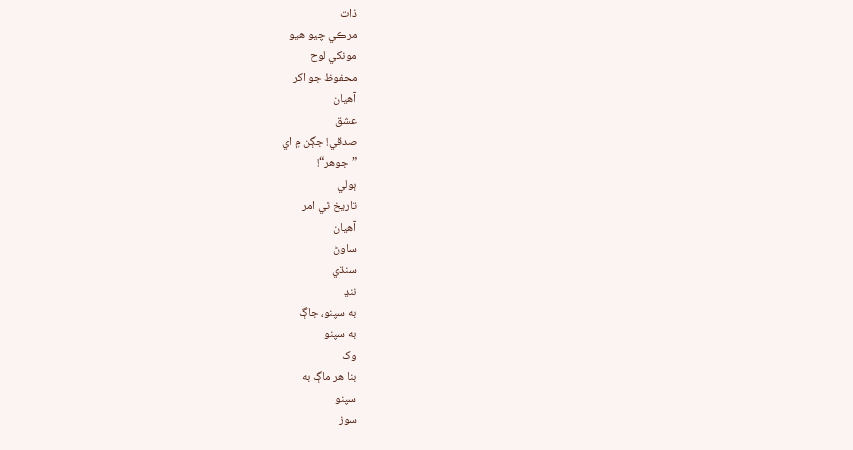ذات
مرڪي چيو هيو
مونکي لوح
محفوظ جو اکر
آهيان
عشق
صدقي! جڳن ۾ اي
”جوهر“!
ٻولي
تاريخ ٿي امر
آهيان
ساوڻ
سنڌي
ننڍ
به سپنو، جاڳ
به سپنو
وک
بنا هر ماڳ به
سپنو
سوز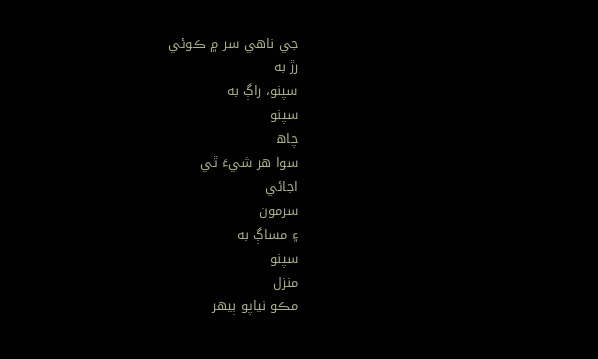جي ناهي سر ۾ ڪوئي
رڙ به
سپنو، راڳ به
سپنو
چاھ
سوا هر شيءَ ٿي
اجائي
سرمون
۽ مساڳ به
سپنو
منزل
مڪو نياپو ٻيهر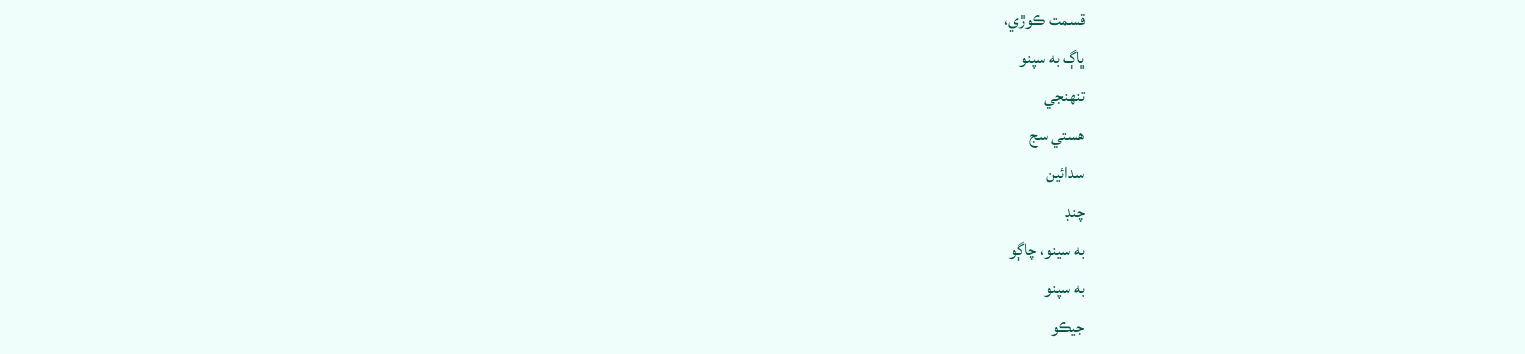قسمت ڪوڙي،
ڀاڳ به سپنو
تنهنجي
هستي سج
سدائين
چنڊ
به سينو، چاڳو
به سپنو
جيڪو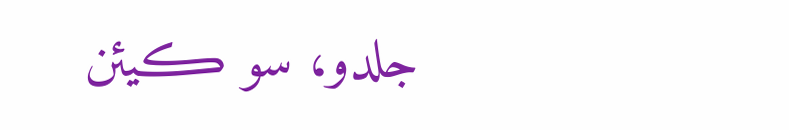جلدو، سو ڪيئن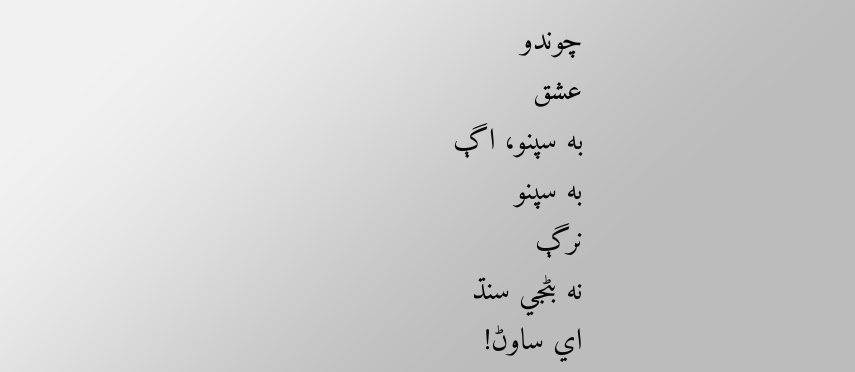چوندو
عشق
به سپنو، اڳ
به سپنو
نرڳ
نه بڻجي سنڌ
اي ساوڻ!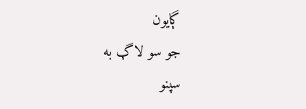ڳايون
جو سو لاڳ به
سپنو